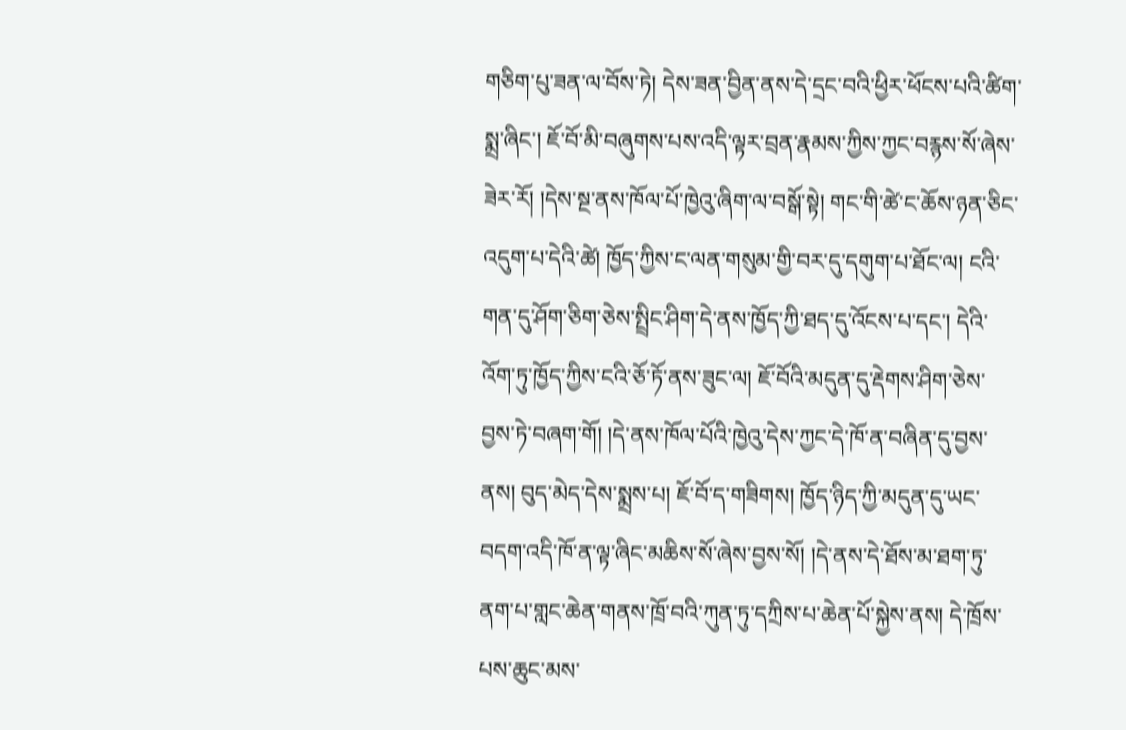གཅིག་པུ་ཟན་ལ་བོས་ཏེ། དེས་ཟན་བྱིན་ནས་དེ་དྲང་བའི་ཕྱིར་ཕོངས་པའི་ཚིག་སྨྲ་ཞིང་། ཇོ་བོ་མི་བཞུགས་པས་འདི་ལྟར་བྲན་རྣམས་ཀྱིས་ཀྱང་བརྙས་སོ་ཞེས་ཟེར་རོ། །དེས་སྔ་ནས་ཁོལ་པོ་ཁྱེའུ་ཞིག་ལ་བསྒོ་སྟེ། གང་གི་ཚེ་ང་ཆོས་ཉན་ཅིང་འདུག་པ་དེའི་ཚེ། ཁྱོད་ཀྱིས་ང་ལན་གསུམ་གྱི་བར་དུ་དགུག་པ་ཐོང་ལ། ངའི་གན་དུ་ཤོག་ཅིག་ཅེས་སྤྲིང་ཤིག་དེ་ནས་ཁྱོད་ཀྱི་ཐད་དུ་འོངས་པ་དང་། དེའི་འོག་ཏུ་ཁྱོད་ཀྱིས་ངའི་ཅོ་ཏོ་ནས་ཟུང་ལ། ཇོ་བོའི་མདུན་དུ་རྡེགས་ཤིག་ཅེས་བྱས་ཏེ་བཞག་གོ། །དེ་ནས་ཁོལ་པོའི་ཁྱེའུ་དེས་ཀྱང་དེ་ཁོ་ན་བཞིན་དུ་བྱས་ནས། བུད་མེད་དེས་སྨྲས་པ། ཇོ་བོ་ད་གཟིགས། ཁྱོད་ཉིད་ཀྱི་མདུན་དུ་ཡང་བདག་འདི་ཁོ་ན་ལྟ་ཞིང་མཆིས་སོ་ཞེས་བྱས་སོ། །དེ་ནས་དེ་ཐོས་མ་ཐག་ཏུ་ནག་པ་གླང་ཆེན་གནས་ཁྲོ་བའི་ཀུན་ཏུ་དཀྲིས་པ་ཆེན་པོ་སྐྱེས་ནས། དེ་ཁྲོས་པས་ཆུང་མས་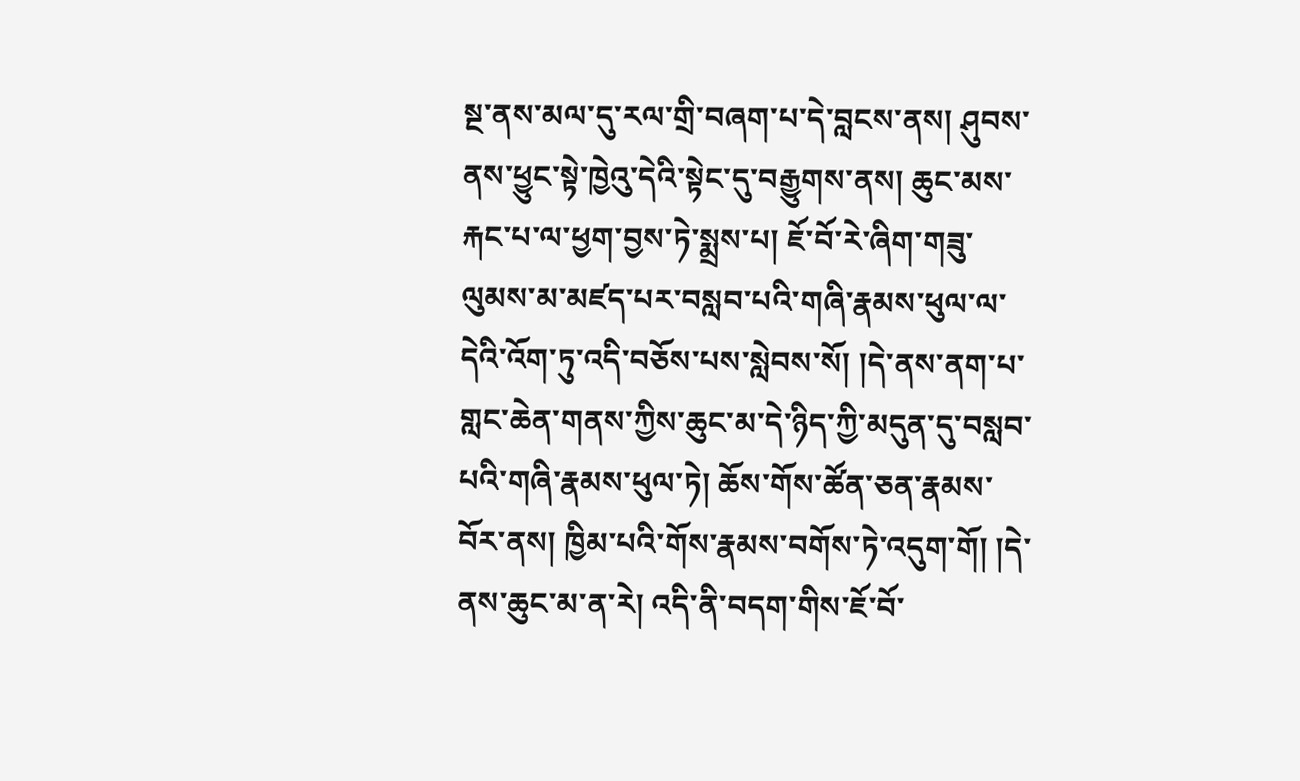སྔ་ནས་མལ་དུ་རལ་གྲི་བཞག་པ་དེ་བླངས་ནས། ཤུབས་ནས་ཕྱུང་སྟེ་ཁྱེའུ་དེའི་སྟེང་དུ་བརྒྱུགས་ནས། ཆུང་མས་རྐང་པ་ལ་ཕྱག་བྱས་ཏེ་སྨྲས་པ། ཇོ་བོ་རེ་ཞིག་གཟུ་ལུམས་མ་མཛད་པར་བསླབ་པའི་གཞི་རྣམས་ཕུལ་ལ་དེའི་འོག་ཏུ་འདི་བཅོས་པས་སླེབས་སོ། །དེ་ནས་ནག་པ་གླང་ཆེན་གནས་ཀྱིས་ཆུང་མ་དེ་ཉིད་ཀྱི་མདུན་དུ་བསླབ་པའི་གཞི་རྣམས་ཕུལ་ཏེ། ཆོས་གོས་ཚོན་ཅན་རྣམས་བོར་ནས། ཁྱིམ་པའི་གོས་རྣམས་བགོས་ཏེ་འདུག་གོ། །དེ་ནས་ཆུང་མ་ན་རེ། འདི་ནི་བདག་གིས་ཇོ་བོ་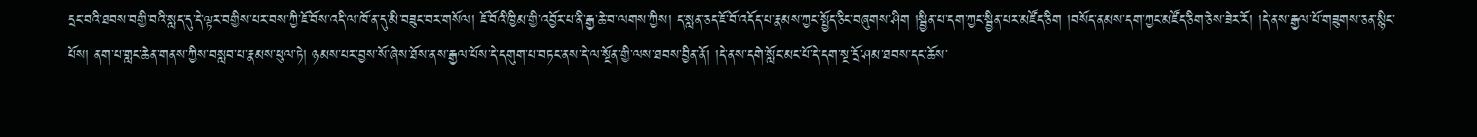དྲང་བའི་ཐབས་བགྱི་བའི་སླད་དུ་དེ་ལྟར་བགྱིས་པར་བས་ཀྱི་ཇོ་བོས་འདི་ལ་ཁོ་ན་དུ་མི་བཟུང་བར་གསོལ། ཇོ་བོའི་ཁྱིམ་གྱི་འབྱོར་པ་ནི་རྒྱ་ཆེ་བ་ལགས་ཀྱིས། ད་སླན་ཅད་ཇོ་བོ་འདོད་པ་རྣམས་ཀྱང་སྤྱོད་ཅིང་བཞུགས་ཤིག །སྦྱིན་པ་དག་ཀྱང་སྦྱིན་པར་མཛོད་ཅིག །བསོད་ནམས་དག་ཀྱང་མཛོད་ཅིག་ཅེས་ཟེར་རོ། །དེ་ནས་རྒྱལ་པོ་གཟུགས་ཅན་སྙིང་པོས། ནག་པ་གླང་ཆེན་གནས་ཀྱིས་བསླབ་པ་རྣམས་ཕུལ་ཏེ། ཉམས་པར་བྱས་སོ་ཞེས་ཐོས་ནས་རྒྱལ་པོས་དེ་དགུག་པ་བཏང་ནས་དེ་ལ་སྔོན་གྱི་ལས་ཐབས་བྱིན་ནོ། །དེ་ནས་དགེ་སློང་མང་པོ་དེ་དག་སྔ་དྲོ་ཤམ་ཐབས་དང་ཆོས་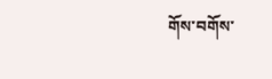གོས་བགོས་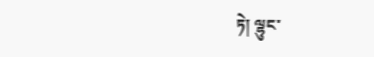ཏེ། ལྷུང་